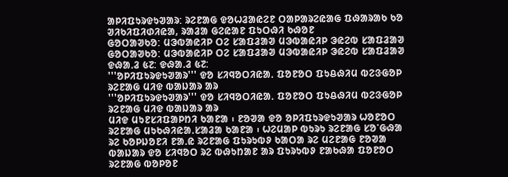ᱟᱞᱤᱯᱩᱨᱫᱩᱣᱟᱨ: ᱨᱮᱱᱟᱜ ᱫᱚᱦᱲᱟᱭᱮᱱ ᱛᱟᱞᱟᱨᱮᱭᱟᱜ ᱯᱷᱟᱨᱟᱠ ᱠᱚ
ᱣᱤᱠᱤᱯᱤᱰᱤᱭᱟ, ᱨᱟᱲᱟ ᱜᱮᱭᱟᱱ ᱯᱩᱛᱷᱤ ᱠᱷᱚᱱ
ᱜᱚᱛᱟᱣᱠᱚ: ᱢᱳᱵᱟᱭᱤᱞ ᱛᱮ ᱥᱟᱯᱲᱟᱣ ᱢᱳᱵᱟᱭᱤᱞ ᱳᱭᱮᱵ ᱥᱟᱯᱲᱟᱣ
ᱜᱚᱛᱟᱣᱠᱚ: ᱢᱳᱵᱟᱭᱤᱞ ᱛᱮ ᱥᱟᱯᱲᱟᱣ ᱢᱳᱵᱟᱭᱤᱞ ᱳᱭᱮᱵ ᱥᱟᱯᱲᱟᱣ
ᱫᱷᱟᱹᱲ ᱕᱗: ᱫᱷᱟᱹᱲ ᱕᱗:
'''ᱚᱞᱤᱯᱩᱨᱫᱩᱣᱟᱨ''' ᱫᱚ ᱥᱤᱧᱚᱛᱤᱭᱟᱹ ᱯᱚᱱᱚᱛ ᱯᱩᱪᱷᱤᱢ ᱵᱮᱝᱜᱚᱞ ᱨᱮᱱᱟᱜ ᱢᱤᱫ ᱵᱟᱡᱟᱨ ᱟᱨ
'''ᱚᱞᱤᱯᱩᱨᱫᱩᱣᱟᱨ''' ᱫᱚ ᱥᱤᱧᱚᱛᱤᱭᱟᱹ ᱯᱚᱱᱚᱛ ᱯᱩᱪᱷᱤᱢ ᱵᱮᱝᱜᱚᱞ ᱨᱮᱱᱟᱜ ᱢᱤᱫ ᱵᱟᱡᱟᱨ ᱟᱨ
ᱢᱤᱫ ᱢᱩᱱᱥᱤᱯᱟᱞᱴᱤ ᱠᱟᱱᱟ ᱾ ᱱᱚᱣᱟ ᱫᱚ ᱚᱞᱤᱯᱩᱨᱫᱩᱣᱟᱨ ᱦᱚᱱᱚᱛ ᱨᱮᱱᱟᱜ ᱢᱩᱠᱷᱤᱭᱟᱹᱥᱟᱲᱟ ᱠᱟᱱᱟ ᱾ ᱦᱮᱢᱟᱞ ᱵᱩᱨᱩ ᱨᱮᱱᱟᱜ ᱥᱚᱸᱜᱷᱟ ᱨᱮ ᱠᱚᱞᱡᱚᱱᱤ ᱱᱟᱹᱭ ᱨᱮᱱᱟᱜ ᱯᱩᱨᱩᱵᱽ ᱠᱟᱛᱟ ᱨᱮ ᱢᱮᱱᱟᱜ ᱱᱚᱣᱟ ᱵᱟᱡᱟᱨ ᱫᱚ ᱥᱤᱧᱚᱛ ᱨᱮ ᱵᱷᱩᱴᱟᱱ ᱟᱨ ᱯᱩᱨᱩᱵᱽ ᱱᱟᱠᱷᱟ ᱯᱚᱱᱚᱛ ᱨᱮᱱᱟᱜ ᱵᱚᱞᱚᱱ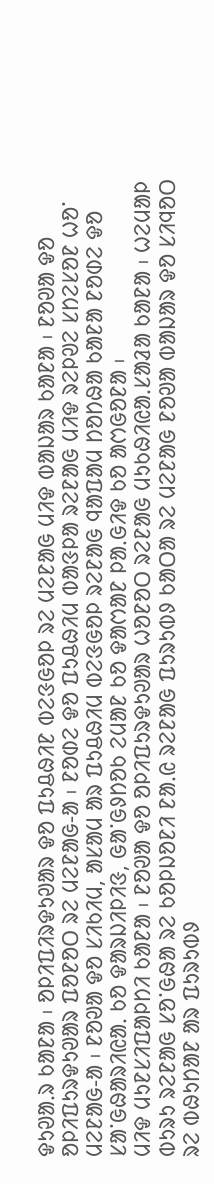ᱫᱩᱣᱟᱹᱨ ᱠᱟᱱᱟ ᱾ ᱚᱞᱤᱯᱤᱨᱫᱩᱣᱟᱨ ᱫᱚ ᱯᱩᱪᱷᱤᱱ ᱵᱮᱝᱜᱚᱞ ᱨᱮ ᱢᱮᱱᱟᱜ ᱢᱤᱫ ᱵᱟᱡᱟᱨ ᱠᱟᱱᱟ ᱾ ᱱᱚᱣᱟ ᱫᱚ ᱚᱞᱤᱯᱩᱨᱫᱩᱣᱟᱨ ᱯᱚᱱᱚᱛ ᱨᱮ ᱢᱮᱱᱟᱜ-ᱟ ᱾ ᱱᱚᱰᱮ ᱫᱚ ᱯᱩᱪᱷᱤᱢ ᱵᱟᱝᱞᱟ ᱨᱮᱱᱟᱜ ᱢᱤᱫ ᱨᱮᱞᱣᱮ ᱥᱴᱮᱥᱚᱱ ᱦᱚᱸ ᱢᱮᱱᱟᱜ-ᱟ ᱾ ᱱᱚᱣᱟ ᱫᱚ ᱥᱤᱠᱤᱢ, ᱟᱥᱟᱢ ᱟᱨ ᱯᱩᱪᱷᱤᱢ ᱵᱮᱝᱜᱚᱞ ᱨᱮᱱᱟᱜ ᱧᱟᱯᱟᱢ ᱴᱚᱴᱷᱟ ᱠᱟᱱᱟ ᱱᱚᱰᱮ ᱫᱚ ᱥᱟᱸᱜᱷᱟᱨᱤᱭᱟᱹ ᱠᱚ ᱫᱟᱨᱡᱤᱞᱤᱝ, ᱜᱟᱸᱜᱽᱴᱚᱠ ᱮᱢᱟᱱ ᱠᱚ ᱫᱟᱬᱟᱱ ᱞᱟᱹᱜᱤᱫ ᱠᱚ ᱟᱬᱜᱚᱱᱟ ᱾
ᱢᱤᱫ ᱢᱩᱱᱥᱤᱯᱟᱞᱴᱤ ᱠᱟᱱᱟ ᱾ ᱱᱚᱣᱟ ᱫᱚ ᱚᱞᱤᱯᱩᱨᱫᱩᱣᱟᱨ ᱦᱚᱱᱚᱛ ᱨᱮᱱᱟᱜ ᱢᱩᱠᱷᱤᱭᱟᱹᱥᱟᱲᱟ ᱠᱟᱱᱟ ᱾ ᱦᱮᱢᱟᱞ ᱵᱩᱨᱩ ᱨᱮᱱᱟᱜ ᱥᱚᱸᱜᱷᱟ ᱨᱮ ᱠᱚᱞᱡᱚᱱᱤ ᱱᱟᱹᱭ ᱨᱮᱱᱟᱜ ᱯᱩᱨᱩᱵᱽ ᱠᱟᱛᱟ ᱨᱮ ᱢᱮᱱᱟᱜ ᱱᱚᱣᱟ ᱵᱟᱡᱟᱨ ᱫᱚ ᱥᱤᱧᱚᱛ ᱨᱮ ᱵᱷᱩᱴᱟᱱ ᱟᱨ ᱯᱩᱨᱩᱵᱽ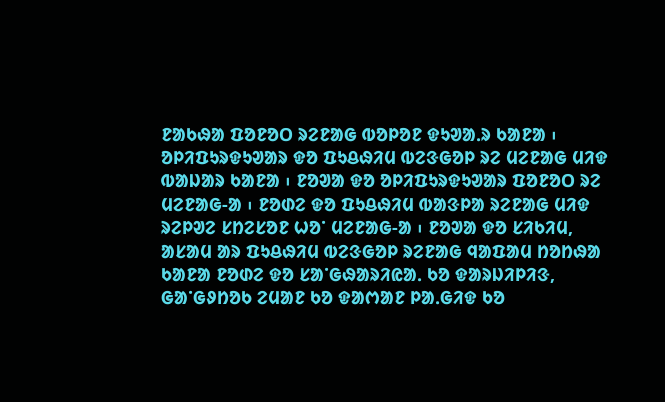ᱱᱟᱠᱷᱟ ᱯᱚᱱᱚᱛ ᱨᱮᱱᱟᱜ ᱵᱚᱞᱚᱱ ᱫᱩᱣᱟᱹᱨ ᱠᱟᱱᱟ ᱾ ᱚᱞᱤᱯᱩᱨᱫᱩᱣᱟᱨ ᱫᱚ ᱯᱩᱪᱷᱤᱢ ᱵᱮᱝᱜᱚᱞ ᱨᱮ ᱢᱮᱱᱟᱜ ᱢᱤᱫ ᱵᱟᱡᱟᱨ ᱠᱟᱱᱟ ᱾ ᱱᱚᱣᱟ ᱫᱚ ᱚᱞᱤᱯᱩᱨᱫᱩᱣᱟᱨ ᱯᱚᱱᱚᱛ ᱨᱮ ᱢᱮᱱᱟᱜ-ᱟ ᱾ ᱱᱚᱰᱮ ᱫᱚ ᱯᱩᱪᱷᱤᱢ ᱵᱟᱝᱞᱟ ᱨᱮᱱᱟᱜ ᱢᱤᱫ ᱨᱮᱞᱣᱮ ᱥᱴᱮᱥᱚᱱ ᱦᱚᱸ ᱢᱮᱱᱟᱜ-ᱟ ᱾ ᱱᱚᱣᱟ ᱫᱚ ᱥᱤᱠᱤᱢ, ᱟᱥᱟᱢ ᱟᱨ ᱯᱩᱪᱷᱤᱢ ᱵᱮᱝᱜᱚᱞ ᱨᱮᱱᱟᱜ ᱧᱟᱯᱟᱢ ᱴᱚᱴᱷᱟ ᱠᱟᱱᱟ ᱱᱚᱰᱮ ᱫᱚ ᱥᱟᱸᱜᱷᱟᱨᱤᱭᱟᱹ ᱠᱚ ᱫᱟᱨᱡᱤᱞᱤᱝ, ᱜᱟᱸᱜᱽᱴᱚᱠ ᱮᱢᱟᱱ ᱠᱚ ᱫᱟᱬᱟᱱ ᱞᱟᱹᱜᱤᱫ ᱠᱚ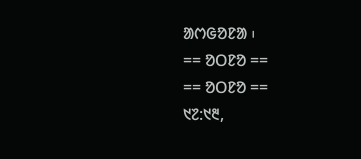ᱟᱬᱜᱚᱱᱟ ᱾
== ᱚᱛᱱᱚ ==
== ᱚᱛᱱᱚ ==
᱑᱗:᱑᱓,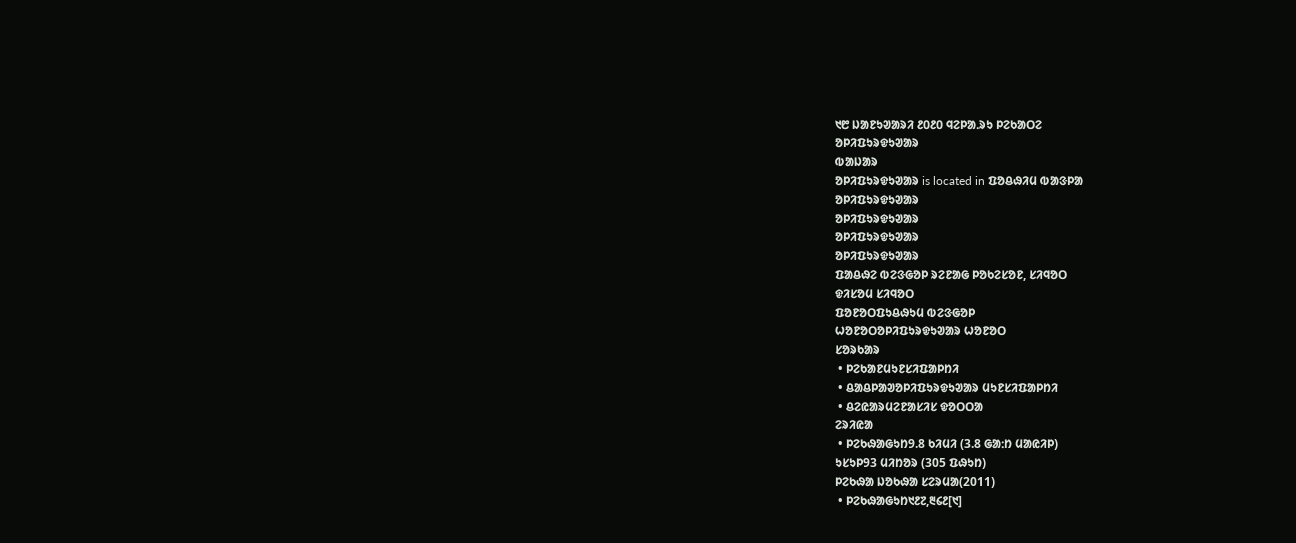᱑᱘ ᱡᱟᱱᱩᱣᱟᱨᱤ ᱒᱐᱒᱐ ᱧᱮᱞᱟᱹᱨᱩ ᱞᱮᱠᱟᱛᱮ
ᱚᱞᱤᱯᱩᱨᱫᱩᱣᱟᱨ
ᱵᱟᱡᱟᱨ
ᱚᱞᱤᱯᱩᱨᱫᱩᱣᱟᱨ is located in ᱯᱚᱪᱷᱤᱢ ᱵᱟᱝᱞᱟ
ᱚᱞᱤᱯᱩᱨᱫᱩᱣᱟᱨ
ᱚᱞᱤᱯᱩᱨᱫᱩᱣᱟᱨ
ᱚᱞᱤᱯᱩᱨᱫᱩᱣᱟᱨ
ᱚᱞᱤᱯᱩᱨᱫᱩᱣᱟᱨ
ᱯᱟᱪᱷᱮ ᱵᱮᱝᱜᱚᱞ ᱨᱮᱱᱟᱜ ᱞᱚᱠᱮᱥᱚᱱ, ᱥᱤᱧᱚᱛ
ᱫᱤᱥᱚᱢ ᱥᱤᱧᱚᱛ
ᱯᱚᱱᱚᱛᱯᱩᱪᱷᱩᱢ ᱵᱮᱝᱜᱚᱞ
ᱦᱚᱱᱚᱛᱚᱞᱤᱯᱩᱨᱫᱩᱣᱟᱨ ᱦᱚᱱᱚᱛ
ᱥᱚᱨᱠᱟᱨ
 • ᱞᱮᱠᱟᱱᱢᱩᱱᱥᱤᱯᱟᱞᱴᱤ
 • ᱪᱟᱪᱞᱟᱣᱚᱞᱤᱯᱩᱨᱫᱩᱣᱟᱨ ᱢᱩᱱᱥᱤᱯᱟᱞᱴᱤ
 • ᱪᱮᱭᱟᱨᱢᱮᱱᱟᱥᱤᱥ ᱫᱚᱛᱛᱟ
ᱮᱨᱤᱭᱟ
 • ᱞᱮᱠᱷᱟᱜᱩᱴ9.8 ᱠᱤᱢᱤ (3.8 ᱜᱟᱺᱴ ᱢᱟᱭᱤᱞ)
ᱩᱥᱩᱞ93 ᱢᱤᱴᱚᱨ (305 ᱯᱷᱩᱴ)
ᱞᱮᱠᱷᱟ ᱡᱚᱠᱷᱟ ᱥᱮᱨᱢᱟ(2011)
 • ᱞᱮᱠᱷᱟᱜᱩᱴ᱑᱒᱗,᱓᱔᱒[᱑]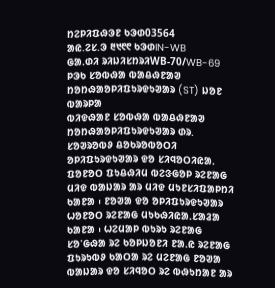ᱴᱮᱞᱤᱯᱷᱳᱱ ᱠᱳᱰ03564
ᱟᱭ.ᱮᱥ.ᱳ ᱓᱑᱖᱖ ᱠᱳᱰIN-WB
ᱜᱟᱹᱰᱤ ᱨᱤᱡᱤᱥᱴᱨᱤWB-70/WB-69
ᱞᱳᱠ ᱥᱚᱵᱷᱟ ᱵᱟᱪᱷᱱᱟᱣ ᱴᱚᱴᱷᱟᱚᱞᱤᱯᱩᱨᱫᱩᱣᱟᱨ (ST) ᱡᱚᱱ ᱵᱟᱨᱞᱟ
ᱵᱤᱫᱷᱟᱱ ᱥᱚᱵᱷᱟ ᱵᱟᱪᱷᱱᱟᱣ ᱴᱚᱴᱷᱟᱚᱞᱤᱯᱩᱨᱫᱩᱣᱟᱨ ᱰᱨ. ᱥᱚᱣᱨᱚᱵᱽ ᱪᱚᱠᱨᱚᱵᱚᱛᱤ
ᱚᱞᱤᱯᱩᱨᱫᱩᱣᱟᱨ ᱫᱚ ᱥᱤᱧᱚᱛᱤᱭᱟᱹ ᱯᱚᱱᱚᱛ ᱯᱩᱪᱷᱤᱢ ᱵᱮᱝᱜᱚᱞ ᱨᱮᱱᱟᱜ ᱢᱤᱫ ᱵᱟᱡᱟᱨ ᱟᱨ ᱢᱤᱫ ᱢᱩᱱᱥᱤᱯᱟᱞᱴᱤ ᱠᱟᱱᱟ ᱾ ᱱᱚᱣᱟ ᱫᱚ ᱚᱞᱤᱯᱩᱨᱫᱩᱣᱟᱨ ᱦᱚᱱᱚᱛ ᱨᱮᱱᱟᱜ ᱢᱩᱠᱷᱤᱭᱟᱹᱥᱟᱲᱟ ᱠᱟᱱᱟ ᱾ ᱦᱮᱢᱟᱞ ᱵᱩᱨᱩ ᱨᱮᱱᱟᱜ ᱥᱚᱸᱜᱷᱟ ᱨᱮ ᱠᱚᱞᱡᱚᱱᱤ ᱱᱟᱹᱭ ᱨᱮᱱᱟᱜ ᱯᱩᱨᱩᱵᱽ ᱠᱟᱛᱟ ᱨᱮ ᱢᱮᱱᱟᱜ ᱱᱚᱣᱟ ᱵᱟᱡᱟᱨ ᱫᱚ ᱥᱤᱧᱚᱛ ᱨᱮ ᱵᱷᱩᱴᱟᱱ ᱟᱨ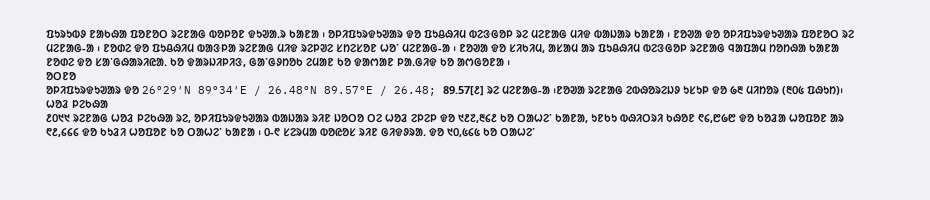ᱯᱩᱨᱩᱵᱽ ᱱᱟᱠᱷᱟ ᱯᱚᱱᱚᱛ ᱨᱮᱱᱟᱜ ᱵᱚᱞᱚᱱ ᱫᱩᱣᱟᱹᱨ ᱠᱟᱱᱟ ᱾ ᱚᱞᱤᱯᱩᱨᱫᱩᱣᱟᱨ ᱫᱚ ᱯᱩᱪᱷᱤᱢ ᱵᱮᱝᱜᱚᱞ ᱨᱮ ᱢᱮᱱᱟᱜ ᱢᱤᱫ ᱵᱟᱡᱟᱨ ᱠᱟᱱᱟ ᱾ ᱱᱚᱣᱟ ᱫᱚ ᱚᱞᱤᱯᱩᱨᱫᱩᱣᱟᱨ ᱯᱚᱱᱚᱛ ᱨᱮ ᱢᱮᱱᱟᱜ-ᱟ ᱾ ᱱᱚᱰᱮ ᱫᱚ ᱯᱩᱪᱷᱤᱢ ᱵᱟᱝᱞᱟ ᱨᱮᱱᱟᱜ ᱢᱤᱫ ᱨᱮᱞᱣᱮ ᱥᱴᱮᱥᱚᱱ ᱦᱚᱸ ᱢᱮᱱᱟᱜ-ᱟ ᱾ ᱱᱚᱣᱟ ᱫᱚ ᱥᱤᱠᱤᱢ, ᱟᱥᱟᱢ ᱟᱨ ᱯᱩᱪᱷᱤᱢ ᱵᱮᱝᱜᱚᱞ ᱨᱮᱱᱟᱜ ᱧᱟᱯᱟᱢ ᱴᱚᱴᱷᱟ ᱠᱟᱱᱟ ᱱᱚᱰᱮ ᱫᱚ ᱥᱟᱸᱜᱷᱟᱨᱤᱭᱟᱹ ᱠᱚ ᱫᱟᱨᱡᱤᱞᱤᱝ, ᱜᱟᱸᱜᱽᱴᱚᱠ ᱮᱢᱟᱱ ᱠᱚ ᱫᱟᱬᱟᱱ ᱞᱟᱹᱜᱤᱫ ᱠᱚ ᱟᱬᱜᱚᱱᱟ ᱾
ᱚᱛᱱᱚ
ᱚᱞᱤᱯᱩᱨᱫᱩᱣᱟᱨ ᱫᱚ 26°29′N 89°34′E / 26.48°N 89.57°E / 26.48; 89.57[᱒] ᱨᱮ ᱢᱮᱱᱟᱜ-ᱟ ᱾ᱱᱚᱣᱟ ᱨᱮᱱᱟᱜ ᱮᱵᱷᱚᱨᱮᱡᱽ ᱩᱥᱩᱞ ᱫᱚ ᱙᱓ ᱢᱤᱴᱚᱨ (᱓᱐᱕ ᱯᱷᱩᱴ)᱾
ᱦᱚᱲ ᱞᱮᱠᱷᱟ
᱒᱐᱑᱑ ᱨᱮᱱᱟᱜ ᱦᱚᱲ ᱞᱮᱠᱷᱟ ᱨᱮ, ᱚᱞᱤᱯᱩᱨᱫᱩᱣᱟᱨ ᱵᱟᱡᱟᱨ ᱨᱤᱱ ᱡᱚᱛᱚ ᱛᱮ ᱦᱚᱲ ᱮᱞᱮᱞ ᱫᱚ ᱑᱒᱗,᱓᱔᱒ ᱠᱚ ᱛᱟᱦᱮᱸ ᱠᱟᱱᱟ, ᱩᱱᱠᱩ ᱵᱷᱤᱛᱨᱤ ᱠᱷᱚᱱ ᱖᱔,᱘᱙᱘ ᱫᱚ ᱠᱚᱲᱟ ᱦᱚᱯᱚᱱ ᱟᱨ ᱖᱒,᱔᱔᱔ ᱫᱚ ᱠᱩᱲᱤ ᱦᱚᱯᱚᱱ ᱠᱚ ᱛᱟᱦᱮᱸ ᱠᱟᱱᱟ ᱾ ᱐-᱖ ᱥᱮᱨᱢᱟ ᱵᱚᱭᱚᱥ ᱨᱤᱱ ᱜᱤᱫᱽᱨᱟᱹ ᱫᱚ ᱑᱐,᱕᱔᱕ ᱠᱚ ᱛᱟᱦᱮᱸ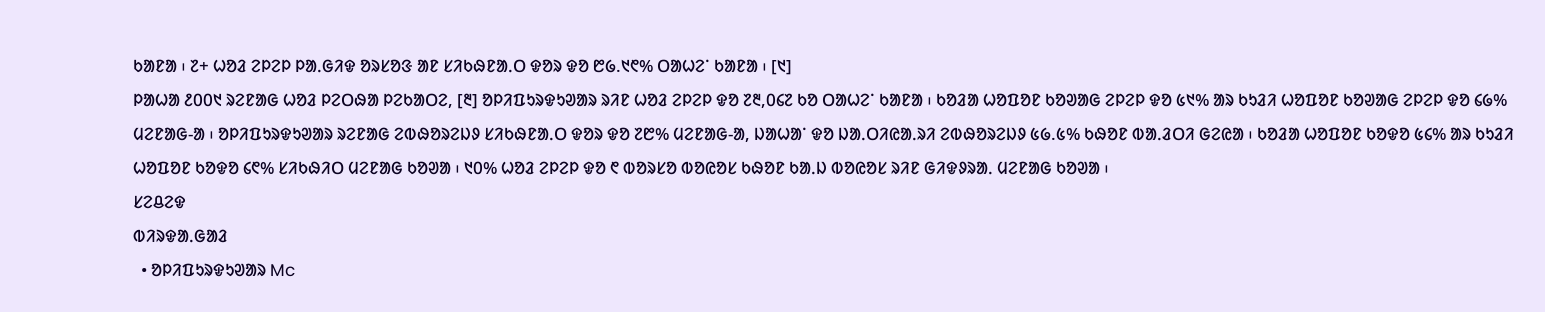ᱠᱟᱱᱟ ᱾ ᱗+ ᱦᱚᱲ ᱮᱞᱮᱞ ᱞᱟᱹᱜᱤᱫ ᱚᱨᱥᱚᱝ ᱟᱱ ᱥᱤᱠᱷᱱᱟᱹᱛ ᱫᱚᱨ ᱫᱚ ᱘᱙.᱑᱖% ᱛᱟᱦᱮᱸ ᱠᱟᱱᱟ ᱾ [᱑]
ᱞᱟᱦᱟ ᱒᱐᱐᱑ ᱨᱮᱱᱟᱜ ᱦᱚᱲ ᱞᱮᱛᱷᱟ ᱞᱮᱠᱟᱛᱮ, [᱓] ᱚᱞᱤᱯᱩᱨᱫᱩᱣᱟᱨ ᱨᱤᱱ ᱦᱚᱲ ᱮᱞᱮᱞ ᱫᱚ ᱗᱓,᱐᱔᱗ ᱠᱚ ᱛᱟᱦᱮᱸ ᱠᱟᱱᱟ ᱾ ᱠᱚᱲᱟ ᱦᱚᱯᱚᱱ ᱠᱚᱣᱟᱜ ᱮᱞᱮᱞ ᱫᱚ ᱕᱑% ᱟᱨ ᱠᱩᱲᱤ ᱦᱚᱯᱚᱱ ᱠᱚᱣᱟᱜ ᱮᱞᱮᱞ ᱫᱚ ᱔᱙% ᱢᱮᱱᱟᱜ-ᱟ ᱾ ᱚᱞᱤᱯᱩᱨᱫᱩᱣᱟᱨ ᱨᱮᱱᱟᱜ ᱮᱵᱷᱚᱨᱮᱡᱽ ᱥᱤᱠᱷᱱᱟᱹᱛ ᱫᱚᱨ ᱫᱚ ᱗᱘% ᱢᱮᱱᱟᱜ-ᱟ, ᱡᱟᱦᱟᱸ ᱫᱚ ᱡᱟᱹᱛᱤᱭᱟᱹᱨᱤ ᱮᱵᱷᱚᱨᱮᱡᱽ ᱕᱙.᱕% ᱠᱷᱚᱱ ᱵᱟᱹᱲᱛᱤ ᱜᱮᱭᱟ ᱾ ᱠᱚᱲᱟ ᱦᱚᱯᱚᱱ ᱠᱚᱫᱚ ᱕᱔% ᱟᱨ ᱠᱩᱲᱤ ᱦᱚᱯᱚᱱ ᱠᱚᱫᱚ ᱔᱖% ᱥᱤᱠᱷᱤᱛ ᱢᱮᱱᱟᱜ ᱠᱚᱣᱟ ᱾ ᱑᱐% ᱦᱚᱲ ᱮᱞᱮᱞ ᱫᱚ ᱖ ᱵᱚᱨᱥᱚ ᱵᱚᱭᱚᱥ ᱠᱷᱚᱱ ᱠᱟᱹᱡ ᱵᱚᱭᱚᱥ ᱨᱤᱱ ᱜᱤᱫᱽᱨᱟᱹ ᱢᱮᱱᱟᱜ ᱠᱚᱣᱟ ᱾
ᱥᱮᱪᱮᱫ
ᱵᱤᱨᱫᱟᱹᱜᱟᱲ
  • ᱚᱞᱤᱯᱩᱨᱫᱩᱣᱟᱨ Mc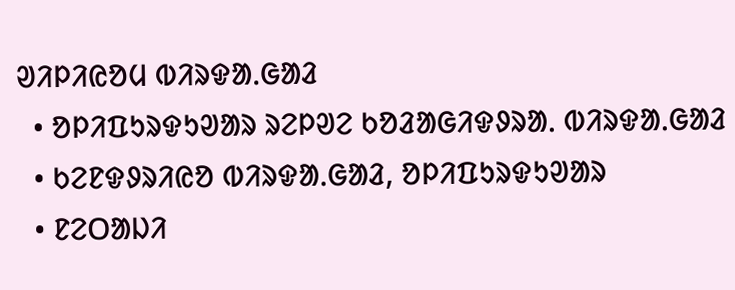ᱣᱤᱞᱤᱭᱚᱢ ᱵᱤᱨᱫᱟᱹᱜᱟᱲ
  • ᱚᱞᱤᱯᱩᱨᱫᱩᱣᱟᱨ ᱨᱮᱞᱣᱮ ᱠᱚᱲᱟᱜᱤᱫᱽᱨᱟᱹ ᱵᱤᱨᱫᱟᱹᱜᱟᱲ
  • ᱠᱮᱱᱫᱽᱨᱤᱭᱚ ᱵᱤᱨᱫᱟᱹᱜᱟᱲ, ᱚᱞᱤᱯᱩᱨᱫᱩᱣᱟᱨ
  • ᱱᱮᱛᱟᱡᱤ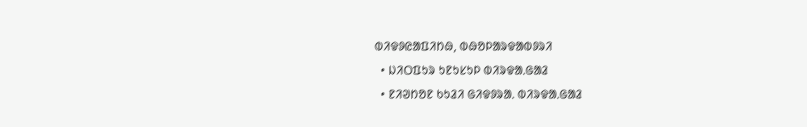ᱵᱤᱫᱽᱭᱟᱯᱤᱴᱷ, ᱵᱷᱚᱞᱟᱨᱫᱟᱵᱽᱨᱤ
  • ᱡᱤᱛᱯᱩᱨ ᱩᱱᱩᱥᱩᱞ ᱵᱤᱨᱫᱟᱹᱜᱟᱲ
  • ᱱᱤᱣᱴᱚᱱ ᱠᱩᱲᱤ ᱜᱤᱫᱽᱨᱟᱹ ᱵᱤᱨᱫᱟᱹᱜᱟᱲ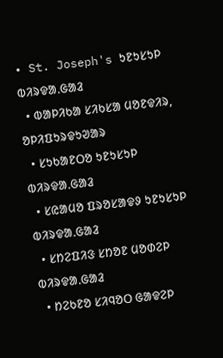• St. Joseph's ᱩᱱᱩᱥᱩᱞ ᱵᱤᱨᱫᱟᱹᱜᱟᱲ
  • ᱵᱟᱞᱤᱠᱟ ᱥᱤᱠᱥᱟ ᱢᱚᱱᱫᱤᱨ, ᱚᱞᱤᱯᱩᱨᱫᱩᱣᱟᱨ
  • ᱥᱩᱠᱟᱱᱛᱚ ᱩᱱᱩᱥᱩᱞ ᱵᱤᱨᱫᱟᱹᱜᱟᱲ
  • ᱥᱭᱟᱢᱚ ᱯᱨᱚᱥᱟᱫᱽ ᱩᱱᱩᱥᱩᱞ ᱵᱤᱨᱫᱟᱹᱜᱟᱲ
  • ᱥᱴᱮᱯᱤᱝ ᱥᱴᱚᱱ ᱢᱚᱰᱮᱞ ᱵᱤᱨᱫᱟᱹᱜᱟᱲ
  • ᱴᱮᱠᱱᱚ ᱥᱤᱧᱚᱛ ᱜᱟᱫᱮᱞ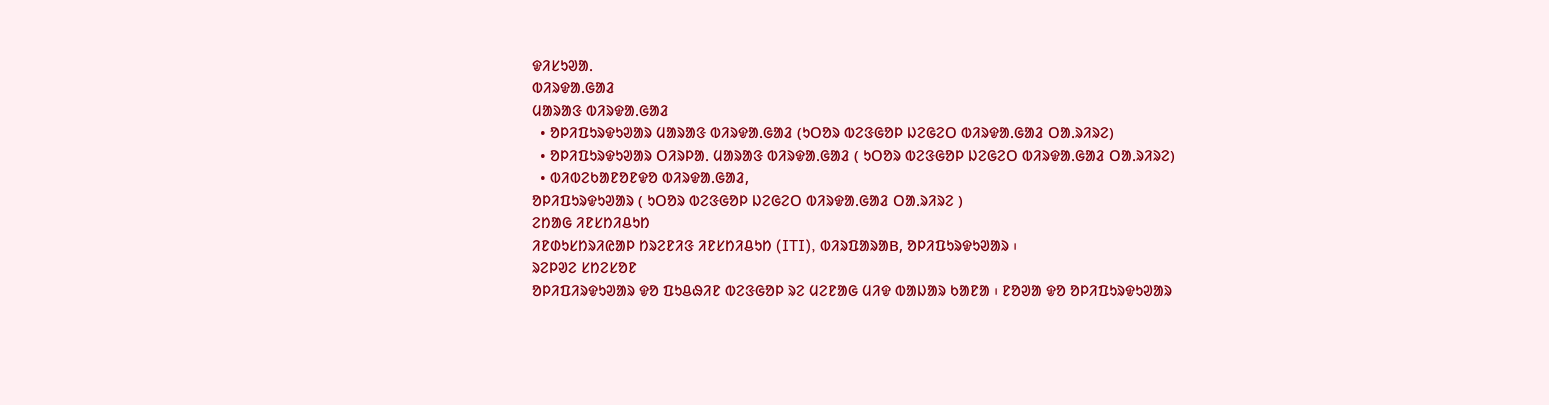ᱫᱤᱥᱩᱣᱟᱹ
ᱵᱤᱨᱫᱟᱹᱜᱟᱲ
ᱢᱟᱨᱟᱝ ᱵᱤᱨᱫᱟᱹᱜᱟᱲ
  • ᱚᱞᱤᱯᱩᱨᱫᱩᱣᱟᱨ ᱢᱟᱨᱟᱝ ᱵᱤᱨᱫᱟᱹᱜᱟᱲ (ᱩᱛᱚᱨ ᱵᱮᱝᱜᱚᱞ ᱡᱮᱜᱮᱛ ᱵᱤᱨᱫᱟᱹᱜᱟᱲ ᱛᱟᱹᱨᱤᱨᱮ)
  • ᱚᱞᱤᱯᱩᱨᱫᱩᱣᱟᱨ ᱛᱤᱨᱞᱟᱹ ᱢᱟᱨᱟᱝ ᱵᱤᱨᱫᱟᱹᱜᱟᱲ ( ᱩᱛᱚᱨ ᱵᱮᱝᱜᱚᱞ ᱡᱮᱜᱮᱛ ᱵᱤᱨᱫᱟᱹᱜᱟᱲ ᱛᱟᱹᱨᱤᱨᱮ)
  • ᱵᱤᱵᱮᱠᱟᱱᱚᱱᱫᱚ ᱵᱤᱨᱫᱟᱹᱜᱟᱲ,
ᱚᱞᱤᱯᱩᱨᱫᱩᱣᱟᱨ ( ᱩᱛᱚᱨ ᱵᱮᱝᱜᱚᱞ ᱡᱮᱜᱮᱛ ᱵᱤᱨᱫᱟᱹᱜᱟᱲ ᱛᱟᱹᱨᱤᱨᱮ )
ᱮᱴᱟᱜ ᱤᱱᱥᱴᱤᱪᱩᱴ
ᱤᱱᱰᱩᱥᱴᱨᱤᱭᱟᱞ ᱴᱨᱮᱱᱤᱝ ᱤᱱᱥᱴᱤᱪᱩᱴ (ITI), ᱵᱤᱨᱯᱟᱨᱟB, ᱚᱞᱤᱯᱩᱨᱫᱩᱣᱟᱨ ᱾
ᱨᱮᱞᱣᱮ ᱥᱴᱮᱥᱚᱱ
ᱚᱞᱤᱯᱤᱨᱫᱩᱣᱟᱨ ᱫᱚ ᱯᱩᱪᱷᱤᱱ ᱵᱮᱝᱜᱚᱞ ᱨᱮ ᱢᱮᱱᱟᱜ ᱢᱤᱫ ᱵᱟᱡᱟᱨ ᱠᱟᱱᱟ ᱾ ᱱᱚᱣᱟ ᱫᱚ ᱚᱞᱤᱯᱩᱨᱫᱩᱣᱟᱨ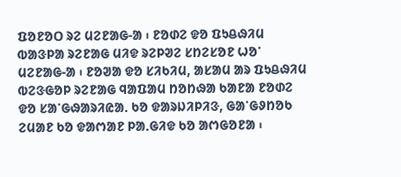ᱯᱚᱱᱚᱛ ᱨᱮ ᱢᱮᱱᱟᱜ-ᱟ ᱾ ᱱᱚᱰᱮ ᱫᱚ ᱯᱩᱪᱷᱤᱢ ᱵᱟᱝᱞᱟ ᱨᱮᱱᱟᱜ ᱢᱤᱫ ᱨᱮᱞᱣᱮ ᱥᱴᱮᱥᱚᱱ ᱦᱚᱸ ᱢᱮᱱᱟᱜ-ᱟ ᱾ ᱱᱚᱣᱟ ᱫᱚ ᱥᱤᱠᱤᱢ, ᱟᱥᱟᱢ ᱟᱨ ᱯᱩᱪᱷᱤᱢ ᱵᱮᱝᱜᱚᱞ ᱨᱮᱱᱟᱜ ᱧᱟᱯᱟᱢ ᱴᱚᱴᱷᱟ ᱠᱟᱱᱟ ᱱᱚᱰᱮ ᱫᱚ ᱥᱟᱸᱜᱷᱟᱨᱤᱭᱟᱹ ᱠᱚ ᱫᱟᱨᱡᱤᱞᱤᱝ, ᱜᱟᱸᱜᱽᱴᱚᱠ ᱮᱢᱟᱱ ᱠᱚ ᱫᱟᱬᱟᱱ ᱞᱟᱹᱜᱤᱫ ᱠᱚ ᱟᱬᱜᱚᱱᱟ ᱾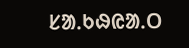ᱥᱟᱹᱠᱷᱭᱟᱹᱛ